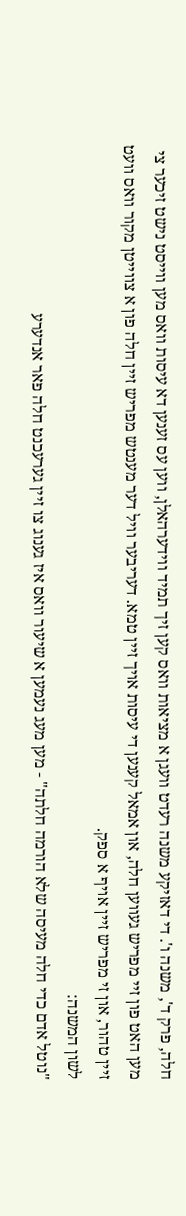חלה, פרק ד', משנה ו'. די דאזיקע משנה רעדט וועגן א מציאות וואס קען זיך תמיד ווידערהאלן, ווען עס זענען דא עיסות וואס מען ווייסט נישט זיכער צי מען האט פון זיי מפריש געווען חלה, און אמאל קענען די עיסות אויך זיין טמא. דעריבער וויל דער מענטש מפריש זיין חלה פון א צווייטן מקור וואס וועט זיין טהור, און זי מפריש זיין אויף א ספק.
לשון המשנה:
"נוטל אדם כדי חלה מעיסה שלא הורמה חלתה" - מען מעג נעמען א שיעור וואס איז גענוג צו זיין גערעכנט חלה פאר אנדערע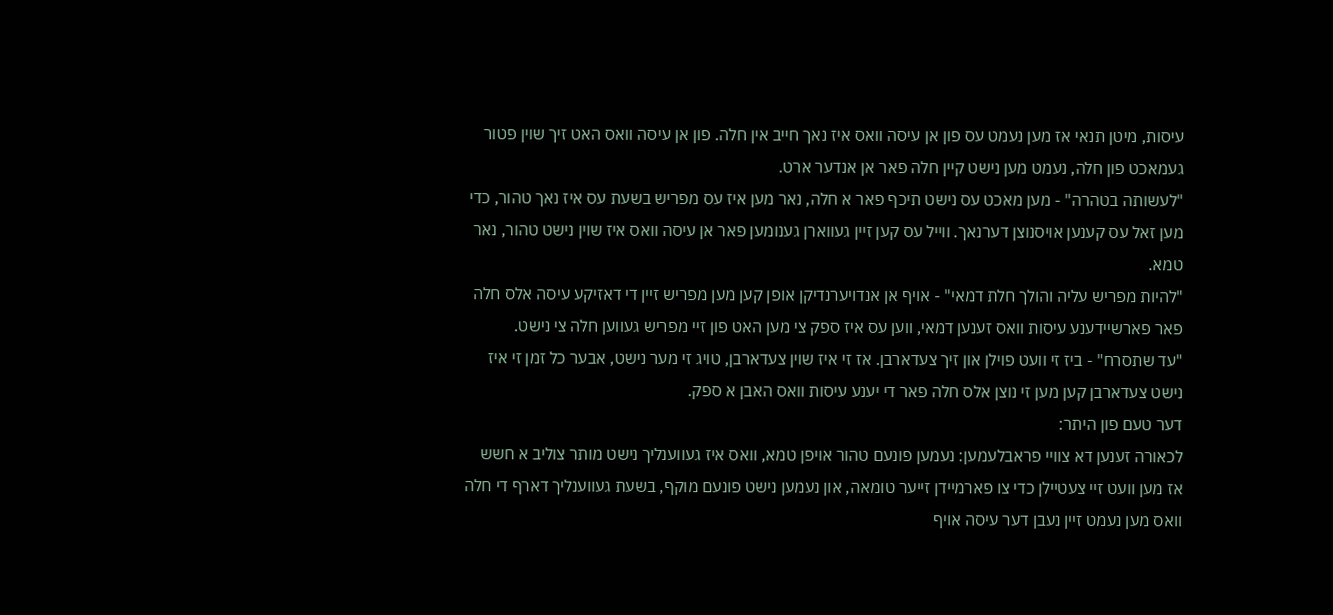עיסות, מיטן תנאי אז מען נעמט עס פון אן עיסה וואס איז נאך חייב אין חלה. פון אן עיסה וואס האט זיך שוין פטור געמאכט פון חלה, נעמט מען נישט קיין חלה פאר אן אנדער ארט.
"לעשותה בטהרה" - מען מאכט עס נישט תיכף פאר א חלה, נאר מען איז עס מפריש בשעת עס איז נאך טהור, כדי מען זאל עס קענען אויסנוצן דערנאך. ווייל עס קען זיין געווארן גענומען פאר אן עיסה וואס איז שוין נישט טהור, נאר טמא.
"להיות מפריש עליה והולך חלת דמאי" - אויף אן אנדויערנדיקן אופן קען מען מפריש זיין די דאזיקע עיסה אלס חלה פאר פארשיידענע עיסות וואס זענען דמאי, ווען עס איז ספק צי מען האט פון זיי מפריש געווען חלה צי נישט.
"עד שתסרח" - ביז זי וועט פוילן און זיך צעדארבן. אז זי איז שוין צעדארבן, טויג זי מער נישט, אבער כל זמן זי איז נישט צעדארבן קען מען זי נוצן אלס חלה פאר די יענע עיסות וואס האבן א ספק.
דער טעם פון היתר:
לכאורה זענען דא צוויי פראבלעמען: נעמען פונעם טהור אויפן טמא, וואס איז געווענליך נישט מותר צוליב א חשש אז מען וועט זיי צעטיילן כדי צו פארמיידן זייער טומאה, און נעמען נישט פונעם מוקף, בשעת געווענליך דארף די חלה וואס מען נעמט זיין נעבן דער עיסה אויף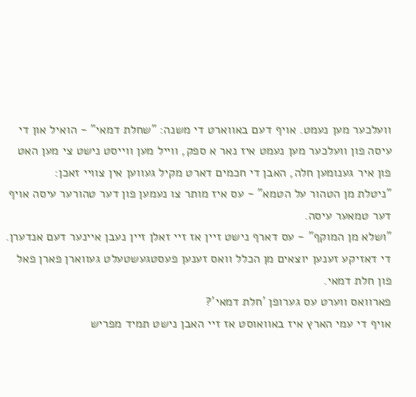וועלכער מען נעמט. אויף דעם באווארט די משנה: "שחלת דמאי" - הואיל און די עיסה פון וועלכער מען נעמט איז נאר א ספק, ווייל מען ווייסט נישט צי מען האט פון איר גענומען חלה, האבן די חכמים דארט מקיל געווען אין צוויי זאכן:
"ניטלת מן הטהור על הטמא" - עס איז מותר צו נעמען פון דער טהורער עיסה אויף דער טמאער עיסה.
"ושלא מן המוקף" - עס דארף נישט זיין אז זיי זאלן זיין נעבן איינער דעם אנדערן.
די דאזיקע זענען יוצאים מן הכלל וואס זענען פעסטגעשטעלט געווארן פארן פאל פון חלת דמאי.
פארוואס ווערט עס גערופן 'חלת דמאי'?
אויף די עמי הארץ איז באוואוסט אז זיי האבן נישט תמיד מפריש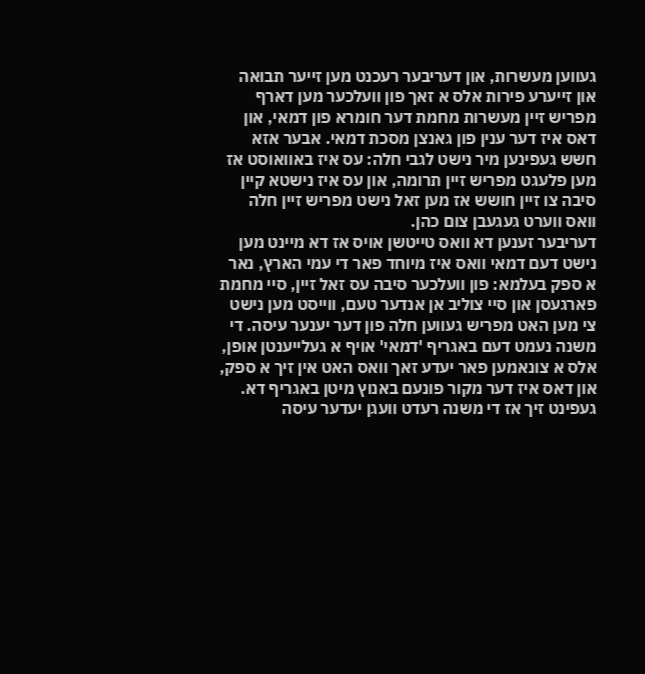געווען מעשרות, און דעריבער רעכנט מען זייער תבואה און זייערע פירות אלס א זאך פון וועלכער מען דארף מפריש זיין מעשרות מחמת דער חומרא פון דמאי, און דאס איז דער ענין פון גאנצן מסכת דמאי. אבער אזא חשש געפינען מיר נישט לגבי חלה: עס איז באוואוסט אז מען פלעגט מפריש זיין תרומה, און עס איז נישטא קיין סיבה צו זיין חושש אז מען זאל נישט מפריש זיין חלה וואס ווערט געגעבן צום כהן.
דעריבער זענען דא וואס טייטשן אויס אז דא מיינט מען נישט דעם דמאי וואס איז מיוחד פאר די עמי הארץ, נאר א ספק בעלמא: פון וועלכער סיבה עס זאל זיין, סיי מחמת פארגעסן און סיי צוליב אן אנדער טעם, ווייסט מען נישט צי מען האט מפריש געווען חלה פון דער יענער עיסה. די משנה נעמט דעם באגריף 'דמאי' אויף א געלייענטן אופן, אלס א צונאמען פאר יעדע זאך וואס האט אין זיך א ספק, און דאס איז דער מקור פונעם באנוץ מיטן באגריף דא. געפינט זיך אז די משנה רעדט וועגן יעדער עיסה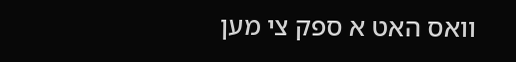וואס האט א ספק צי מען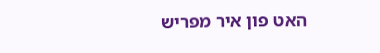האט פון איר מפריש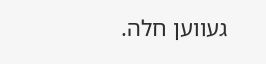געווען חלה.